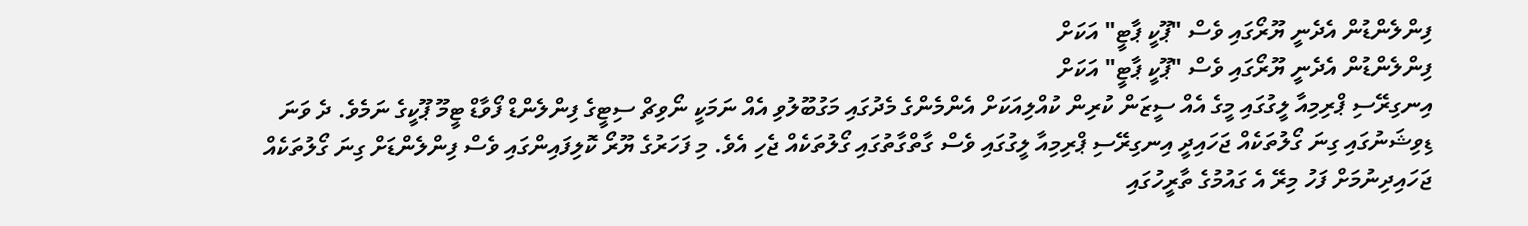ފިންލެންޑުން އެދެނީ ޔޫރޯގައި ވެސް "ޕޫކީ ޕާޓީ" އަކަށް
ފިންލެންޑުން އެދެނީ ޔޫރޯގައި ވެސް "ޕޫކީ ޕާޓީ" އަކަށް
އިނގިރޭސި ޕްރިމިއާ ލީގުގައި މީގެ އެއް ސީޒަން ކުރިން ކުއްލިއަކަށް އެންމެންގެ މެދުގައި މަގުބޫލުވި އެއް ނަމަކީ ނޯވިޗް ސިޓީގެ ފިންލެންޑް ފޯވާޑް ޓީމޫ ޕޫކީގެ ނަމެވެ. ދެ ވަނަ ޑިވިޝަނުގައި ގިނަ ގޯލުތަކެއް ޖަހައިދީ އިނގިރޭސި ޕްރިމިއާ ލީގުގައި ވެސް ގާތްގާތުގައި ގޯލުތަކެއް ޖެހި އެވެ. މި ފަހަރުގެ ޔޫރޯ ކޮލިފައިންގައި ވެސް ފިންލެންޑަށް ގިނަ ގޯލުތަކެއް ޖަހައިދިނުމަށް ފަހު މިރޭ އެ ގައުމުގެ ތާރީހުގައި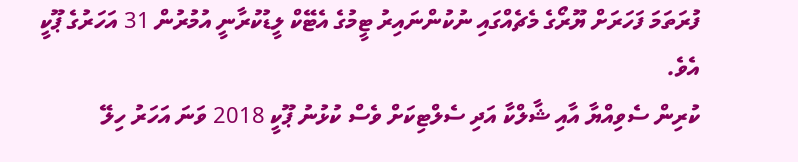ފުރަތަމަ ފަހަރަށް ޔޫރޯގެ މެޗެއްގައި ނުކުންނައިރު ޓީމުގެ އެޓޭކް ލީޑުކުރާނީ އުމުރުން 31 އަހަރުގެ ޕޫކީ އެވެ.
ކުރިން ސެވިއްޔާ އާއި ޝާލްކާ އަދި ސެލްޓިކަށް ވެސް ކުޅުނު ޕޫކީ 2018 ވަނަ އަހަރު ހިލޭ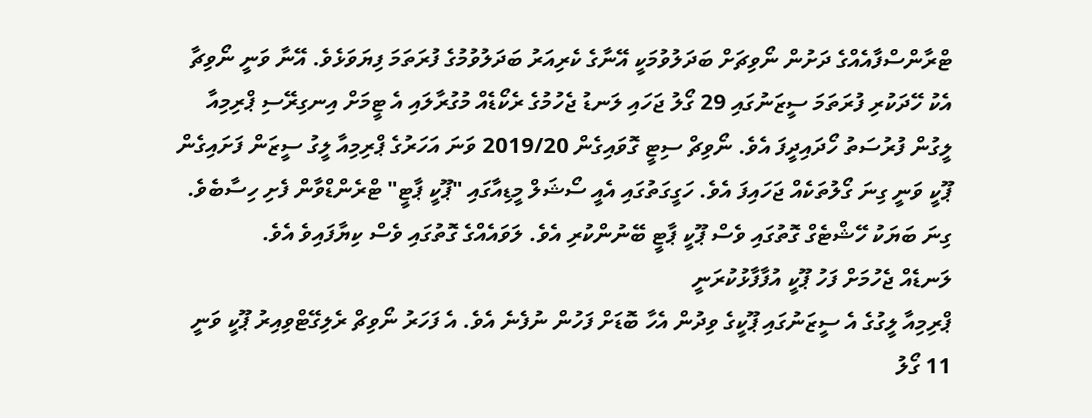ޓްރާންސްފާއެއްގެ ދަށުން ނޯވިޗަށް ބަދަލުވުމަކީ އޭނާގެ ކެރިއަރު ބަދަލުވުމުގެ ފުރަތަމަ ފިޔަވަޅެވެ. އޭނާ ވަނީ ނޯވިޗާ އެކު ހޭދަކުރި ފުރަތަމަ ސީޒަނުގައި 29 ގޯލު ޖަހައި ލަނޑު ޖެހުމުގެ ރެކޯޑެއް މުގުރާލައި އެ ޓީމަށް އިނގިރޭސި ޕްރިމިއާ ލީގުން ފުރުސަތު ހޯދައިދީފަ އެވެ. ނޯވިޗް ސިޓީ ގޮވައިގެން 2019/20 ވަނަ އަހަރުގެ ޕްރިމިއާ ލީގު ސީޒަން ފަށައިގެން ޕޫކީ ވަނީ ގިނަ ގޯލުތަކެއް ޖަހައިފަ އެވެ. ހަގީގަތުގައި އެއީ ސޯޝަލް މީޑިއާގައި "ޕޫކީ ޕާޓީ" ޓްރެންޑްވާން ފެށި ހިސާބެވެ. ގިނަ ބަޔަކު ހޭޝްޓެގް ގޮތުގައި ވެސް ޕޫކީ ޕާޓީ ބޭނުންކުރި އެވެ. ލަވައެއްގެ ގޮތުގައި ވެސް ކިޔާފައިވެ އެވެ.
ލަނޑެއް ޖެހުމަށް ފަހު ޕޫކީ އުފާފާޅުކުރަނީ
ޕްރިމިއާ ލީގުގެ އެ ސީޒަނުގައި ޕޫކީގެ ވިދުން އެހާ ބޮޑަށް ފަހުން ނުފެނެ އެވެ. އެ ފަހަރު ނޯވިޗް ރެލިގޭޓްވިއިރު ޕޫކީ ވަނީ 11 ގޯލު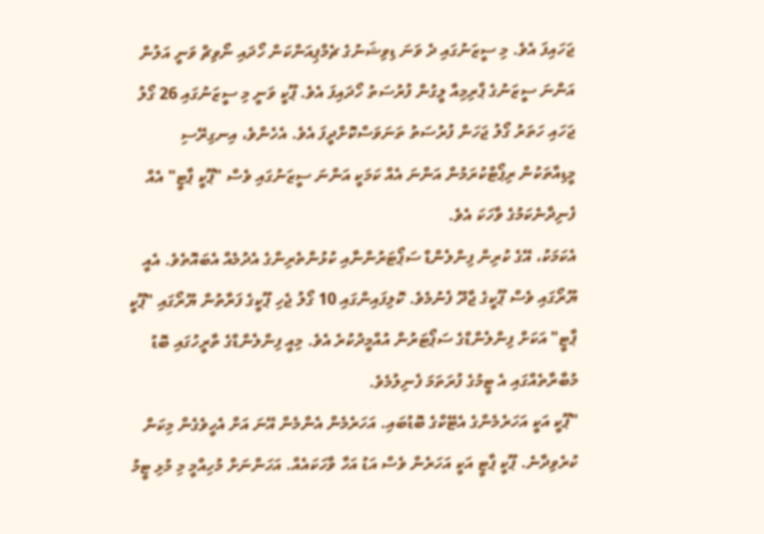ޖަހައިފަ އެވެ. މި ސީޒަނުގައި ދެ ވަނަ ޑިވިޝަނުގެ ޗެމްޕިއަންކަން ހޯދައި ނޯވިޗް ވަނީ އަލުން އަންނަ ސީޒަނުގެ ޕްރިމިއާ ލީގުން ފުރުސަތު ހޯދައިފަ އެވެ. ޕޫކީ ވަނީ މި ސީޒަނުގައި 26 ގޯލު ޖަހައި ހަތަރު ގޯލު ޖަހަން ފުރުސަތު ތަނަވަސްކޮށްދީފަ އެވެ. އެހެންވެ، އިނގިރޭސި މީޑިއާތަކުން ރިޕޯޓްކުރަމުން އަންނަ އެއް ކަމަކީ އަންނަ ސީޒަނުގައި ވެސް "ޕޫކީ ޕާޓީ" އެއް ފެނިދާނެކަމުގެ ވާހަކަ އެވެ.
އެކަމަކު، އޭގެ ކުރިން ފިންލެންޑް ސަޕޯޓަރުންނާއި ކުޅުންތެރިންގެ އެދުމެއް އެބައޮތެވެ. އެއީ ޔޫރޯގައި ވެސް ޕޫކީގެ ޖާދޫ ފެނުމެވެ. ކޮލިފައިންގައި 10 ގޯލު ޖެހި ޕޫކީގެ ފަރާތުން ޔޫރޯގައި "ޕޫކީ ޕާޓީ" އަކަށް ފިންލެންޑްގެ ސަޕޯޓަރުން އުއްމީދުކުރެ އެވެ. މިއީ ފިންލެންޑްގެ ތާރީހުގައި ބޮޑު މުބާރާތެއްގައި އެ ޓީމުގެ ފުރަތަމަ ފެނިލުމެވެ.
"ޕޫކީ އަކީ އަހަރެމެންގެ އެޓޭކްގެ ބޮޑުބައި. އަހަރެމެން އެންމެން އޭނަ އަށް އެހީވެގެން މިކަން ކުރެވިދާނެ. ޕޫކީ ޕާޓީ އަކީ އަހަރެން ވެސް އަޑު އަހާ ވާހަކައެއް. އަހަންނަށް މުހިއްމީ މި މުޅި ޓީމު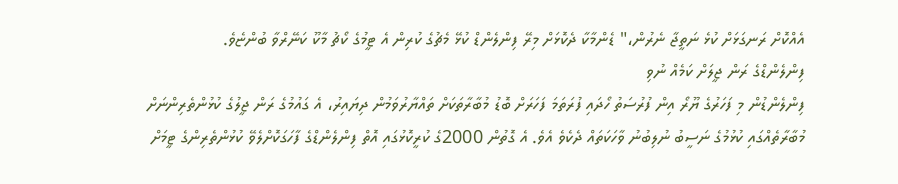އެއްކޮށް ރަނގަޅަށް ކުޅެ ނަތީޖާ ނެރުން،" ޑެންމާކާ ދެކޮޅަށް މިރޭ ފިންލެންޑް ކުޅޭ މެޗުގެ ކުރިން އެ ޓީމުގެ ކޯޗު މާކޫ ކަނޭރްވާ ބުންޏެވެ.
ފިންލެންޑްގެ ރަން ޖީލަށް ކަމެއް ނުވި
ފިންލެންޑުން މި ފަހަރުގެ ޔޫރޯ އިން ފުރުސަތު ހޯދައި ފުރަތަމަ ފަހަރަށް ބޮޑު މުބާރާތަކަށް ތައްޔާރުވަމުން ދިޔައިރު، އެ ގައުމުގެ ރަން ޖީލުގެ ކުޅުންތެރިންނަށް މުބާރާތެއްގައި ކުޅުމުގެ ނަސީބު ނުލިބުނު ވާހަކަތައް ދެކެވެ އެވެ. އެ ގޮތުން 2000ގެ ކުރީކޮޅުގައި އޮތް ފިންލެންޑްގެ ފާހަގަކޮށްލެވޭ ކުޅުންތެރިންގެ ޓީމަށް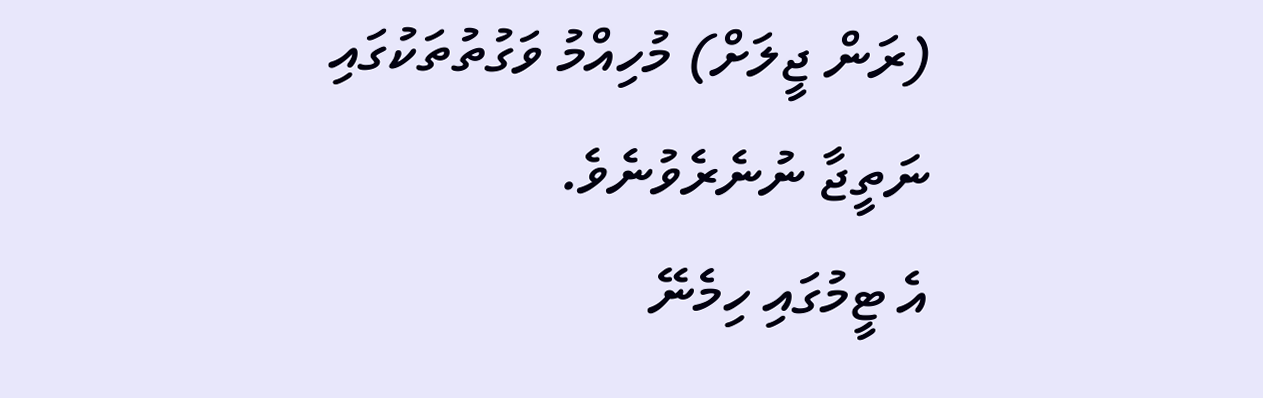(ރަން ޖީލަށް) މުހިއްމު ވަގުތުތަކުގައި ނަތީޖާ ނުނެރެވުނެވެ.
އެ ޓީމުގައި ހިމެނޭ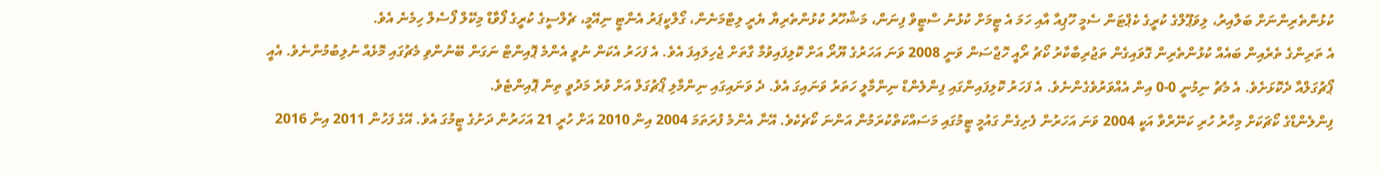ކުޅުންތެރިންނަށް ބަލާއިރު، ލިވަޕޫލްގެ ކުރީގެ ކެޕްޓަން ސެމީ ހޫޕިއާ އާއި ހަމަ އެ ޓީމަށް ކުޅުނު ސްޓީވް ފިނަން، މަޝްހޫރު ކުޅުންތެރިޔާ ޔެރީ ލިޓްމަނެން، ގޯލްކީޕަރު އެންޓީ ނިއޭމީ، ޗެލްސީގެ ކުރީގެ ފޯވާޑް މިކޭލް ފޯސެލް ހިމެނެ އެވެ.
އެ ތަރިންގެ ތެރެއިން ބައެއް ކުޅުންތެރިން ގޮވައިގެން ތަޖުރިބާކާރު ކޯޗު ރޯއީ ހޮޖްސަން ވަނީ 2008 ވަނަ އަހަރުގެ ޔޫރޯ އަށް ކޮލިފައިވުމާ ގާތަށް ޖެހިލައިފަ އެވެ. އެ ފަހަރު އެކަން ނުވީ އެންމެ ޕޮއިންޓް ނަގަން ބޭނުންވި މެޗުގައި މޮޅެއް ނުލިބުމުންނެވެ. އެއީ ޕޯޗުގަލްއާ ދެކޮޅަށެވެ. އެ މެޗު ނިމުނީ 0-0 އިން އެއްވަރުވެގެންނެވެ. އެ ފަހަރު ކޮލިފައިންގައި ފިންލެންޑް ނިންމާލީ ހަތަރު ވަނައިގަ އެވެ. ދެ ވަނައިގައި ނިންމާލި ޕޯޗުގަލް އަށް ވުރެ މަދުވީ ތިން ޕޮއިންޓެވެ.
ފިންލެންޑްގެ ކޯޗަކަށް މިހާރު ހުރި ކަނޭރްވާ އަކީ 2004 ވަނަ އަހަރުން ފެށިގެން ގައުމީ ޓީމުގައި މަސައްކަތްކުރަމުން އަންނަ ކޯޗެކެވެ. އޭނާ އެންމެ ފުރަތަމަ 2004 އިން 2010 އަށް ހުރީ 21 އަހަރުން ދަށުގެ ޓީމުގަ އެވެ. އޭގެ ފަހުން 2011 އިން 2016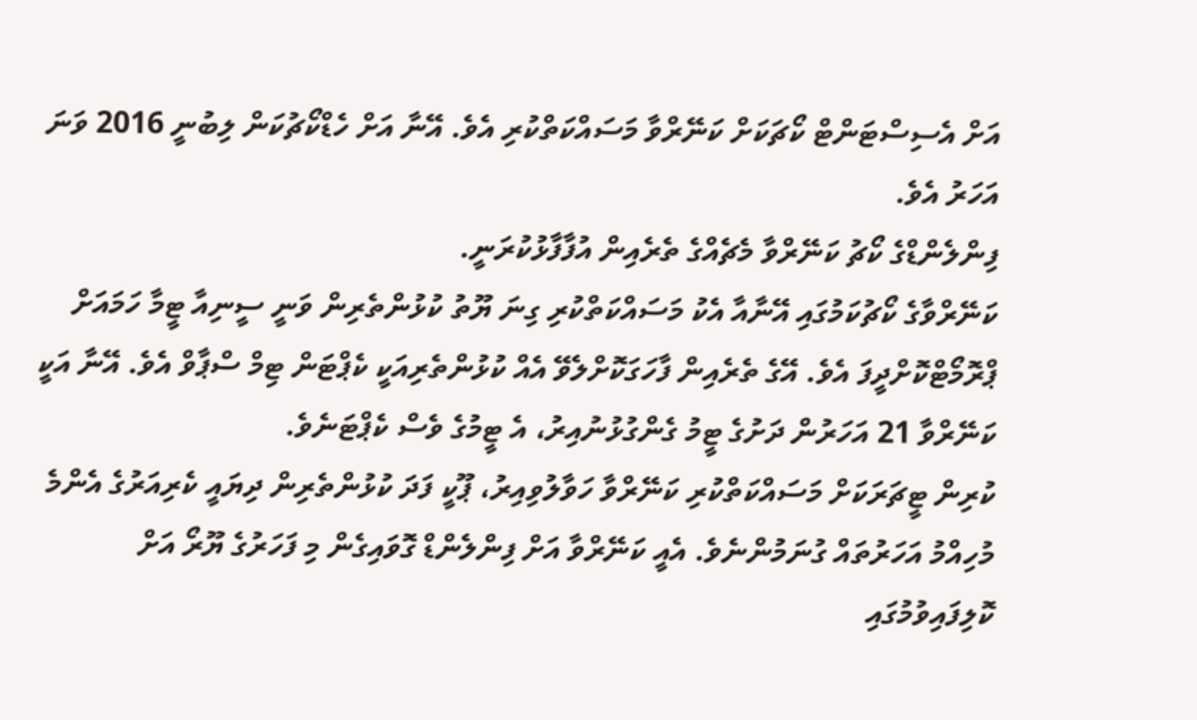އަށް އެސިސްޓަންޓް ކޯޗަކަށް ކަނޭރްވާ މަސައްކަތްކުރި އެވެ. އޭނާ އަށް ހެޑްކޯޗުކަން ލިބުނީ 2016 ވަނަ އަހަރު އެވެ.
ފިންލެންޑްގެ ކޯޗު ކަނޭރްވާ މެޗެއްގެ ތެރެއިން އުފާފާޅުކުރަނީ.
ކަނޭރްވާގެ ކޯޗުކަމުގައި އޭނާއާ އެކު މަސައްކަތްކުރި ގިނަ ޔޫތު ކުޅުންތެރިން ވަނީ ސީނިއާ ޓީމާ ހަމައަށް ޕްރޮމޯޓްކޮށްދީފަ އެވެ. އޭގެ ތެރެއިން ފާހަގަކޮށްލެވޭ އެއް ކުޅުންތެރިއަކީ ކެޕްޓަން ޓިމް ސްޕާވް އެވެ. އޭނާ އަކީ ކަނޭރްވާ 21 އަހަރުން ދަށުގެ ޓީމު ގެންގުޅުނުއިރު، އެ ޓީމުގެ ވެސް ކެޕްޓަނެވެ.
ކުރިން ޓީޗަރަކަށް މަސައްކަތްކުރި ކަނޭރްވާ ހަވާލުވިއިރު، ޕޫކީ ފަދަ ކުޅުންތެރިން ދިޔައީ ކެރިއަރުގެ އެންމެ މުހިއްމު އަހަރުތައް ގުނަމުންނެވެ. އެއީ ކަނޭރްވާ އަށް ފިންލެންޑް ގޮވައިގެން މި ފަހަރުގެ ޔޫރޯ އަށް ކޮލިފައިވުމުގައި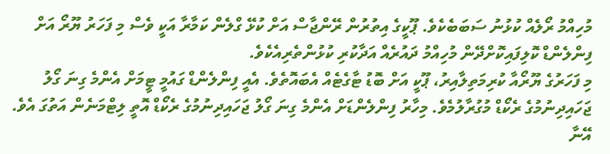މުހިއްމު ރޯލެއް ކުޅުނު ސަބަބެކެވެ. ޕޫކީގެ އިތުރުން ރޭންޖާސް އަށް ކުޅޭ ގްލެން ކަމާރާ އަކީ ވެސް މި ފަހަރު ޔޫރޯ އަށް ފިންލެންޑް ކޮލިފައިކޮށްދޭން މުހިއްމު ދައުރެއް އަދާކުރި ކުޅުންތެރިއެކެވެ.
މި ފަހަރުގެ ޔޫރޯއާ ކުރިމަތިލާއިރު، ޕޫކީ އަށް ބޮޑު ޓާގެޓެއް އެބައޮތެވެ. އެއީ ފިންލެންޑް ގައުމީ ޓީމަށް އެންމެ ގިނަ ގޯލު ޖަހައިދިނުމުގެ ރެކޯޑް މުގުރާލުމެވެ. މިހާރު ފިންލެންޑަށް އެންމެ ގިނަ ގޯލު ޖަހައިދިނުމުގެ ރެކޯޑް އޮތީ ލިޓްމަނެން އަތުގަ އެވެ. އޭނާ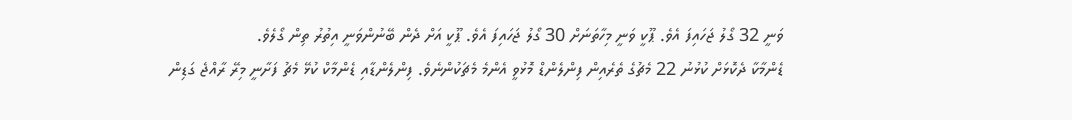ވަނީ 32 ގޯލު ޖަހައިފަ އެވެ. ޕޫކީ ވަނީ މިހާތަނަށް 30 ގޯލު ޖަހައިފަ އެވެ. ޕޫކީ އަށް ދެން ބޭނުންވަނީ އިތުރު ތިން ގޯލެވެ.
ޑެންމާކާ ދެކޮޅަށް ކުޅުނު 22 މެޗުގެ ތެރެއިން ފިންލެންޑް މޮޅުވީ އެންމެ މެޗަކުންނެވެ. ފިންލެންޑާއި ޑެންމާކް ކުޅޭ މެޗު ފަށާނީ މިރޭ ރާއްޖެ ގަޑިން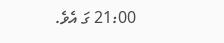21:00 ގަ އެވެ.